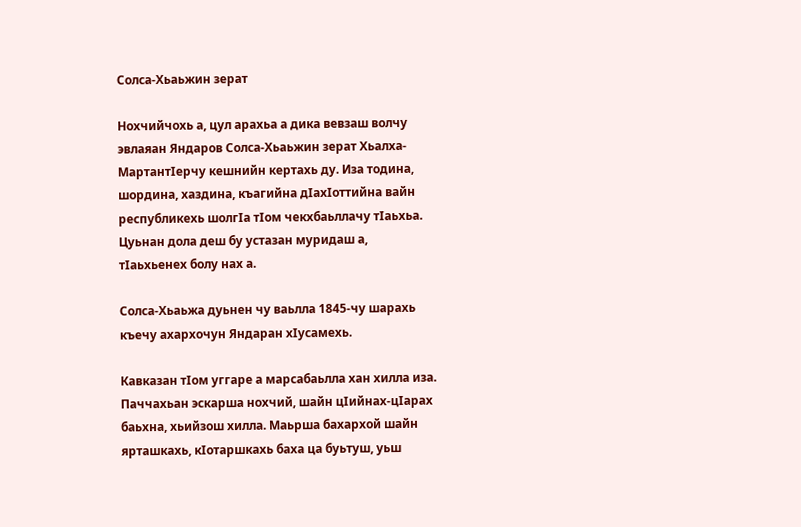Солса-Хьаьжин зерат

Нохчийчохь а, цул арахьа а дика вевзаш волчу эвлаяан Яндаров Солса-Хьаьжин зерат Хьалха-МартантIерчу кешнийн кертахь ду. Иза тодина, шордина, хаздина, къагийна дIахIоттийна вайн республикехь шолгIа тIом чекхбаьллачу тIаьхьа. Цуьнан дола деш бу устазан муридаш а, тIаьхьенех болу нах а.

Солса-Хьаьжа дуьнен чу ваьлла 1845-чу шарахь къечу ахархочун Яндаран хIусамехь.

Кавказан тIом уггаре а марсабаьлла хан хилла иза. Паччахьан эскарша нохчий, шайн цIийнах-цIарах баьхна, хьийзош хилла. Маьрша бахархой шайн ярташкахь, кIотаршкахь баха ца буьтуш, уьш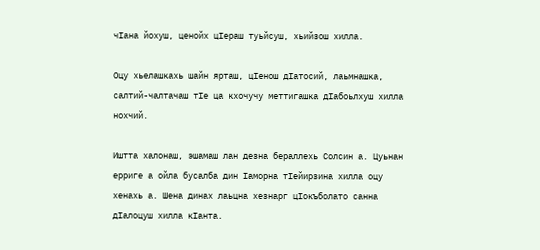чIана йохуш, ценойх цIераш туьйсуш, хьийзош хилла.

Оцу хьелашкахь шайн ярташ, цIенош дIатосий, лаьмнашка, салтий-чалтачаш тIе ца кхочучу меттигашка дIабоьлхуш хилла нохчий.

Иштта халонаш, эшамаш лан дезна бераллехь Солсин а. Цуьнан ерриге а ойла бусалба дин Iаморна тIейирзина хилла оцу хенахь а. Шена динах лаьцна хезнарг цIокъболато санна дIалоцуш хилла кIанта.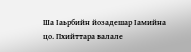Ша Iаьрбийн йозадешар Iамийна цо. Пхийттара валале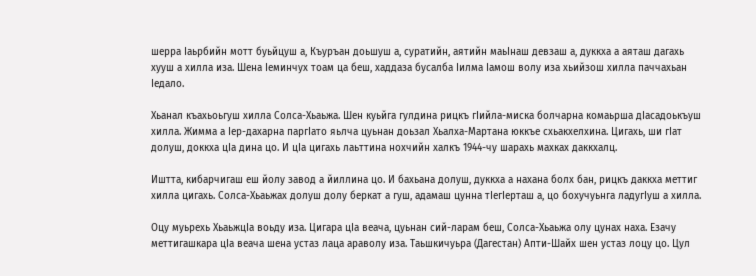шерра Iаьрбийн мотт буьйцуш а, Къуръан доьшуш а, суратийн, аятийн маьIнаш девзаш а, дуккха а аяташ дагахь хууш а хилла иза. Шена Iеминчух тоам ца беш, хаддаза бусалба Iилма Iамош волу иза хьийзош хилла паччахьан Iедало.

Хьанал къахьоьгуш хилла Солса-Хьаьжа. Шен куьйга гулдина рицкъ гIийла-миска болчарна комаьрша дIасадоькъуш хилла. Жимма а Iер-дахарна паргIато яьлча цуьнан доьзал Хьалха-Мартана юккъе схьакхелхина. Цигахь, ши гIат долуш, доккха цIа дина цо. И цIа цигахь лаьттина нохчийн халкъ 1944-чу шарахь махках даккхалц.

Иштта, кибарчигаш еш йолу завод а йиллина цо. И бахьана долуш, дуккха а нахана болх бан, рицкъ даккха меттиг хилла цигахь. Солса-Хьаьжах долуш долу беркат а гуш, адамаш цунна тIегIерташ а, цо бохучуьнга ладугIуш а хилла.

Оцу муьрехь ХьаьжцIа воьду иза. Цигара цIа веача, цуьнан сий-ларам беш, Солса-Хьаьжа олу цунах наха. Езачу меттигашкара цIа веача шена устаз лаца араволу иза. Таьшкичуьра (Дагестан) Апти-Шайх шен устаз лоцу цо. Цул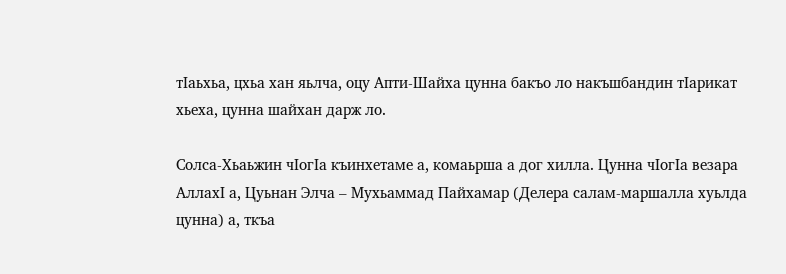тIаьхьа, цхьа хан яьлча, оцу Апти-Шайха цунна бакъо ло накъшбандин тIарикат хьеха, цунна шайхан дарж ло.

Солса-Хьаьжин чIогIа къинхетаме а, комаьрша а дог хилла. Цунна чIогIа везара АллахI а, Цуьнан Элча – Мухьаммад Пайхамар (Делера салам-маршалла хуьлда цунна) а, ткъа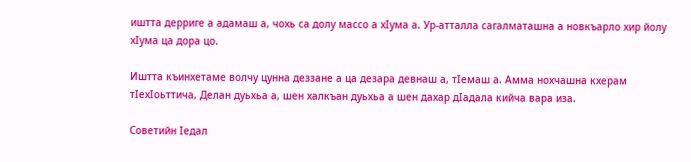иштта дерриге а адамаш а, чохь са долу массо а хIума а. Ур-атталла сагалматашна а новкъарло хир йолу хIума ца дора цо.

Иштта къинхетаме волчу цунна деззане а ца дезара девнаш а, тIемаш а. Амма нохчашна кхерам тIехIоьттича, Делан дуьхьа а, шен халкъан дуьхьа а шен дахар дIадала кийча вара иза.

Советийн Iедал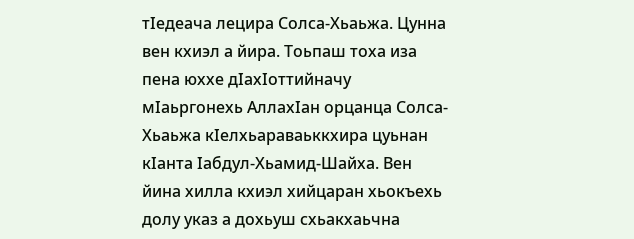тIедеача лецира Солса-Хьаьжа. Цунна вен кхиэл а йира. Тоьпаш тоха иза пена юххе дIахIоттийначу мIаьргонехь АллахIан орцанца Солса-Хьаьжа кIелхьараваьккхира цуьнан кIанта Iабдул-Хьамид-Шайха. Вен йина хилла кхиэл хийцаран хьокъехь долу указ а дохьуш схьакхаьчна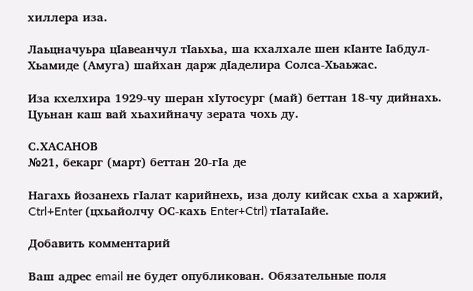хиллера иза.

Лаьцначуьра цIавеанчул тIаьхьа, ша кхалхале шен кIанте Iабдул-Хьамиде (Амуга) шайхан дарж дIаделира Солса-Хьаьжас.

Иза кхелхира 1929-чу шеран хIутосург (май) беттан 18-чу дийнахь. Цуьнан каш вай хьахийначу зерата чохь ду.

С.ХАСАНОВ
№21, бекарг (март) беттан 20-гIа де

Нагахь йозанехь гIалат карийнехь, иза долу кийсак схьа а харжий, Ctrl+Enter (цхьайолчу ОС-кахь Enter+Ctrl) тIатаIайе.

Добавить комментарий

Ваш адрес email не будет опубликован. Обязательные поля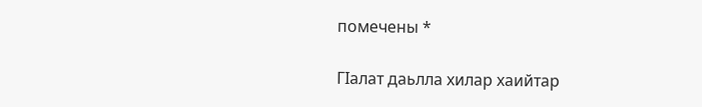помечены *

ГIалат даьлла хилар хаийтар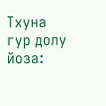Тхуна гур долу йоза: